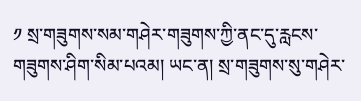༡ སྲ་གཟུགས་སམ་གཤེར་གཟུགས་ཀྱི་ནང་དུ་རླངས་གཟུགས་ཤིག་སིམ་པའམ། ཡང་ན། སྲ་གཟུགས་སུ་གཤེར་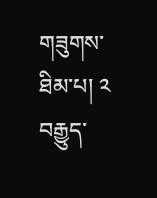གཟུགས་ཐིམ་པ། ༢ བརྒྱུད་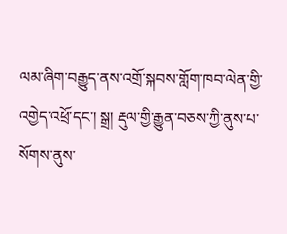ལམ་ཞིག་བརྒྱུད་ནས་འགྲོ་སྐབས་གློག་ཁབ་ལེན་གྱི་འགྱེད་འཕྲོ་དང་། སྒྲ། རྡུལ་གྱི་རྒྱུན་བཅས་ཀྱི་ནུས་པ་སོགས་ནུས་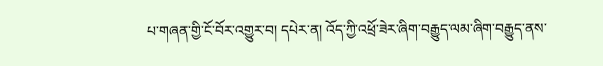པ་གཞན་གྱི་ངོ་བོར་འགྱུར་བ། དཔེར་ན། འོད་ཀྱི་འཕྲོ་ཟེར་ཞིག་བརྒྱུད་ལམ་ཞིག་བརྒྱུད་ནས་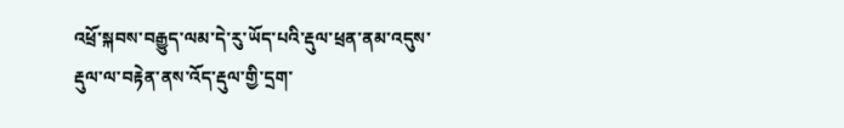འཕྲོ་སྐབས་བརྒྱུད་ལམ་དེ་རུ་ཡོད་པའི་རྡུལ་ཕྲན་ནམ་འདུས་རྡུལ་ལ་བརྟེན་ནས་འོད་རྡུལ་གྱི་དྲག་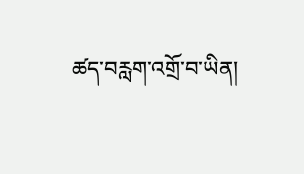ཚད་བརླག་འགྲོ་བ་ཡིན།